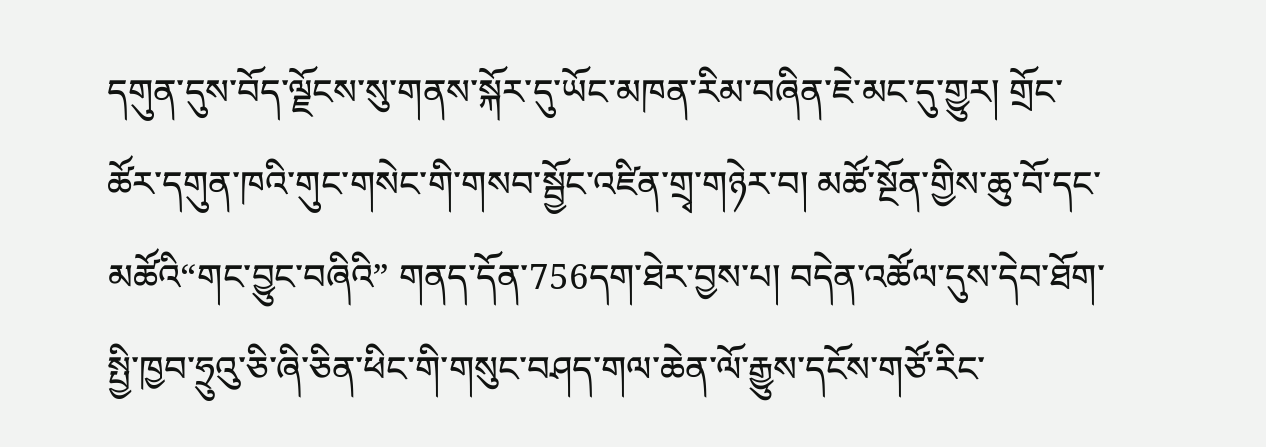དགུན་དུས་བོད་ལྗོངས་སུ་གནས་སྐོར་དུ་ཡོང་མཁན་རིམ་བཞིན་ཇེ་མང་དུ་གྱུར། གྲོང་ཚོར་དགུན་ཁའི་གུང་གསེང་གི་གསབ་སྦྱོང་འཛིན་གྲྭ་གཉེར་བ། མཚོ་སྔོན་གྱིས་ཆུ་བོ་དང་མཚོའི“གང་བྱུང་བཞིའི” གནད་དོན་756དག་ཐེར་བྱས་པ། བདེན་འཚོལ་དུས་དེབ་ཐོག་སྤྱི་ཁྱབ་ཧྲུའུ་ཅི་ཞི་ཅིན་ཕིང་གི་གསུང་བཤད་གལ་ཆེན་ལོ་རྒྱུས་དངོས་གཙོ་རིང་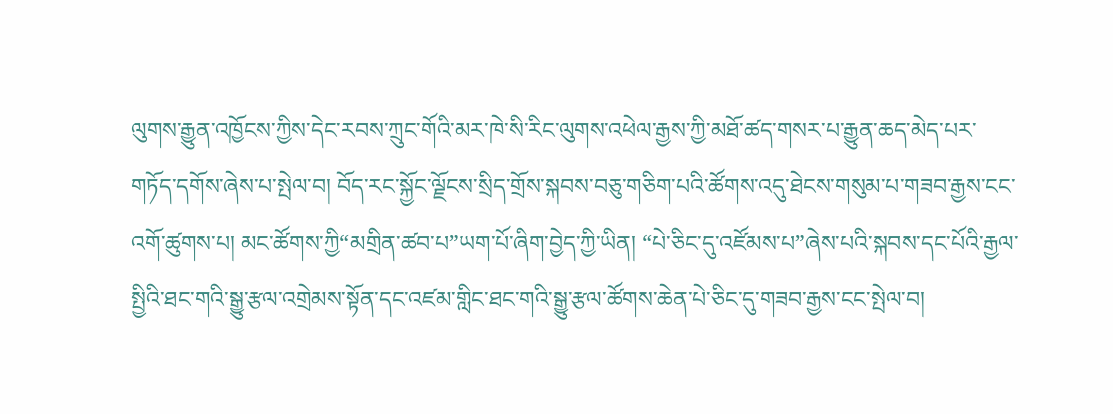ལུགས་རྒྱུན་འཁྱོངས་ཀྱིས་དེང་རབས་ཀྲུང་གོའི་མར་ཁེ་སི་རིང་ལུགས་འཕེལ་རྒྱས་ཀྱི་མཐོ་ཚད་གསར་པ་རྒྱུན་ཆད་མེད་པར་གཏོད་དགོས་ཞེས་པ་སྤེལ་བ། བོད་རང་སྐྱོང་ལྗོངས་སྲིད་གྲོས་སྐབས་བཅུ་གཅིག་པའི་ཚོགས་འདུ་ཐེངས་གསུམ་པ་གཟབ་རྒྱས་ངང་འགོ་ཚུགས་པ། མང་ཚོགས་ཀྱི“མགྲིན་ཚབ་པ”ཡག་པོ་ཞིག་བྱེད་ཀྱི་ཡིན། “པེ་ཅིང་དུ་འཛོམས་པ”ཞེས་པའི་སྐབས་དང་པོའི་རྒྱལ་སྤྱིའི་ཐང་གའི་སྒྱུ་རྩལ་འགྲེམས་སྟོན་དང་འཛམ་གླིང་ཐང་གའི་སྒྱུ་རྩལ་ཚོགས་ཆེན་པེ་ཅིང་དུ་གཟབ་རྒྱས་ངང་སྤེལ་བ།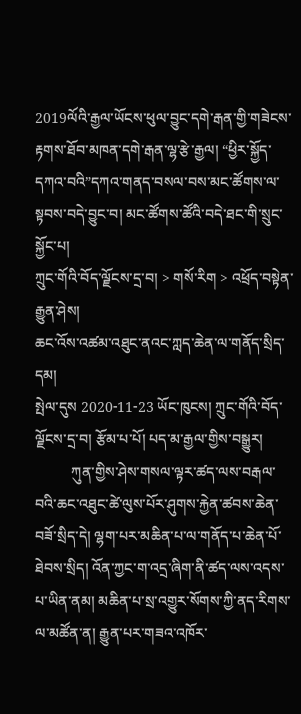2019ལོའི་རྒྱལ་ཡོངས་ཕུལ་བྱུང་དགེ་རྒན་གྱི་གཟེངས་རྟགས་ཐོབ་མཁན་དགེ་རྒན་ལྷ་རྩེ་རྒྱལ། “ཕྱིར་སྐྱོད་དཀའ་བའི”དཀའ་གནད་བསལ་བས་མང་ཚོགས་ལ་སྟབས་བདེ་བྱུང་བ། མང་ཚོགས་ཚོའི་བདེ་ཐང་གི་སྲུང་སྐྱོང་པ།
ཀྲུང་གོའི་བོད་ལྗོངས་དྲ་བ། > གསོ་རིག > འཕྲོད་བསྟེན་རྒྱུན་ཤེས།
ཆང་འོས་འཚམ་འཐུང་ནའང་ཀླད་ཆེན་ལ་གནོད་སྲིད་དམ།
སྤེལ་དུས 2020-11-23 ཡོང་ཁུངས། ཀྲུང་གོའི་བོད་ལྗོངས་དྲ་བ། རྩོམ་པ་པོ། པད་མ་རྒྱལ་གྱིས་བསྒྱུར།
          ཀུན་གྱིས་ཤེས་གསལ་ལྟར་ཚད་ལས་བརྒལ་བའི་ཆང་འཐུང་ཚེ་ལུས་པོར་ཤུགས་རྐྱེན་ཚབས་ཆེན་བཟོ་སྲིད་དེ། ལྷག་པར་མཆིན་པ་ལ་གནོད་པ་ཆེན་པོ་ཐེབས་སྲིད། འོན་ཀྱང་ག་འདྲ་ཞིག་ནི་ཚད་ལས་འདས་པ་ཡིན་ནམ། མཆིན་པ་སྲ་འགྱུར་སོགས་ཀྱི་ནད་རིགས་ལ་མཚོན་ན། རྒྱུན་པར་གཟའ་འཁོར་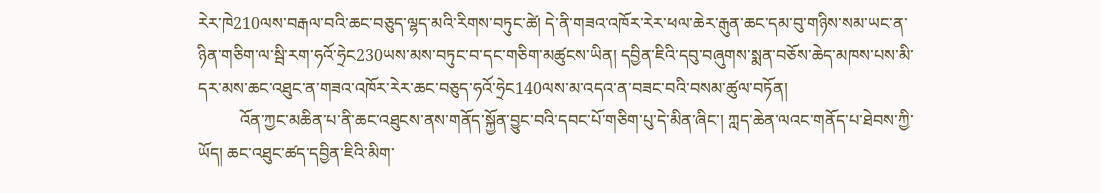རེར་ཁེ210ལས་བརྒལ་བའི་ཆང་བཅུད་ལྷད་མའི་རིགས་བཏུང་ཚེ། དེ་ནི་གཟའ་འཁོར་རེར་ཕལ་ཆེར་རྒུན་ཆང་དམ་བུ་གཉིས་སམ་ཡང་ན་ཉིན་གཅིག་ལ་སྦི་རག་ཧའོ་ཧྲེང230ཡས་མས་བཏུང་བ་དང་གཅིག་མཚུངས་ཡིན། དབྱིན་ཇིའི་དབུ་བཞུགས་སྨན་བཅོས་ཆེད་མཁས་པས་མི་དར་མས་ཆང་འཐུང་ན་གཟའ་འཁོར་རེར་ཆང་བཅུད་ཧའོ་ཧྲེང140ལས་མ་འདའ་ན་བཟང་བའི་བསམ་ཚུལ་བཏོན།
          འོན་ཀྱང་མཆིན་པ་ནི་ཆང་འཐུངས་ནས་གནོད་སྐྱོན་བྱུང་བའི་དབང་པོ་གཅིག་པུ་དེ་མིན་ཞིང་། ཀླད་ཆེན་ལའང་གནོད་པ་ཐེབས་ཀྱི་ཡོད། ཆང་འཐུང་ཚད་དབྱིན་ཇིའི་མིག་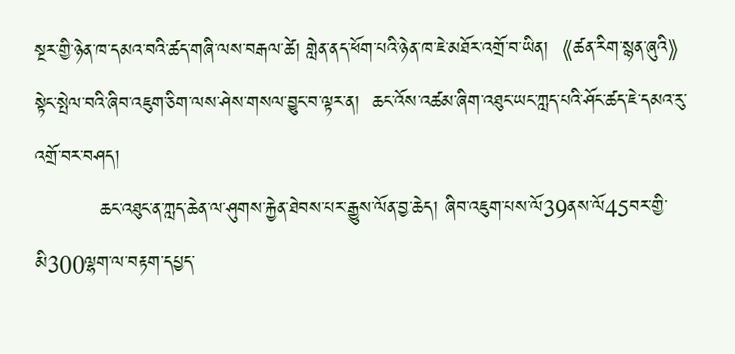སྔར་གྱི་ཉེན་ཁ་དམའ་བའི་ཚད་གཞི་ལས་བརྒལ་ཚེ། གླེན་ནད་ཕོག་པའི་ཉེན་ཁ་ཇེ་མཐོར་འགྲོ་བ་ཡིན།  《ཚན་རིག་སྙན་ཞུའི》སྟེང་སྤེལ་བའི་ཞིབ་འཇུག་ཅིག་ལས་ཤེས་གསལ་བྱུང་བ་ལྟར་ན།  ཆང་འོས་འཚམ་ཞིག་འཐུང་ཡང་ཀླད་པའི་ཤོང་ཚད་ཇེ་དམའ་རུ་འགྲོ་བར་བཤད།
          ཆང་འཐུང་ན་ཀླད་ཆེན་ལ་ཤུགས་རྐྱེན་ཐེབས་པར་རྒྱུས་ལོན་བྱ་ཆེད། ཞིབ་འཇུག་པས་ལོ39ནས་ལོ45བར་གྱི་མི300ལྷག་ལ་བརྟག་དཔྱད་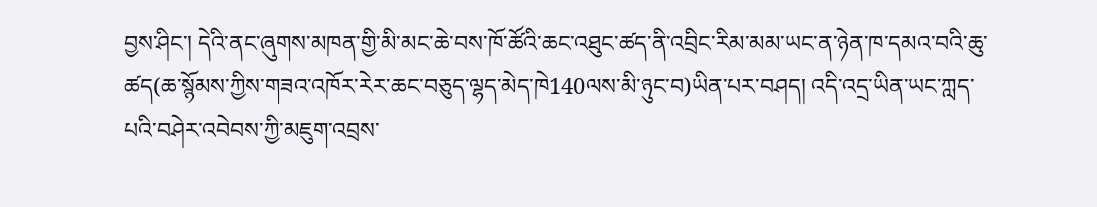བྱས་ཤིང་། དེའི་ནང་ཞུགས་མཁན་གྱི་མི་མང་ཆེ་བས་ཁོ་ཚོའི་ཆང་འཐུང་ཚད་ནི་འབྲིང་རིམ་མམ་ཡང་ན་ཉེན་ཁ་དམའ་བའི་ཆུ་ཚད(ཆ་སྙོམས་ཀྱིས་གཟའ་འཁོར་རེར་ཆང་བཅུད་ལྷད་མེད་ཁེ140ལས་མི་ཉུང་བ)ཡིན་པར་བཤད། འདི་འདྲ་ཡིན་ཡང་ཀླད་པའི་བཤེར་འབེབས་ཀྱི་མཇུག་འབྲས་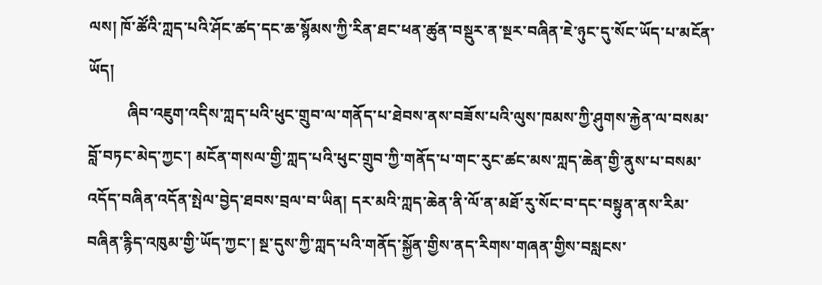ལས། ཁོ་ཚོའི་ཀླད་པའི་ཤོང་ཚད་དང་ཆ་སྙོམས་ཀྱི་རིན་ཐང་ཕན་ཚུན་བསྡུར་ན་སྔར་བཞིན་ཇེ་ཉུང་དུ་སོང་ཡོད་པ་མངོན་ཡོད།
          ཞིབ་འཇུག་འདིས་ཀླད་པའི་ཕུང་གྲུབ་ལ་གནོད་པ་ཐེབས་ནས་བཟོས་པའི་ལུས་ཁམས་ཀྱི་ཤུགས་རྐྱེན་ལ་བསམ་བློ་བཏང་མེད་ཀྱང་། མངོན་གསལ་གྱི་ཀླད་པའི་ཕུང་གྲུབ་ཀྱི་གནོད་པ་གང་རུང་ཚང་མས་ཀླད་ཆེན་གྱི་ནུས་པ་བསམ་འདོད་བཞིན་འདོན་སྤེལ་བྱེད་ཐབས་བྲལ་བ་ཡིན། དར་མའི་ཀླད་ཆེན་ནི་ལོ་ན་མཐོ་རུ་སོང་བ་དང་བསྟུན་ནས་རིམ་བཞིན་རྙིད་འཁུམ་གྱི་ཡོད་ཀྱང་། སྔ་དུས་ཀྱི་ཀླད་པའི་གནོད་སྐྱོན་གྱིས་ནད་རིགས་གཞན་གྱིས་བསླངས་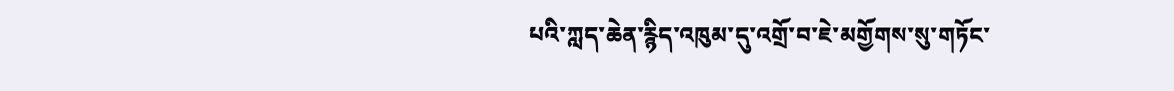པའི་ཀླད་ཆེན་རྙིད་འཁུམ་དུ་འགྲོ་བ་ཇེ་མགྱོགས་སུ་གཏོང་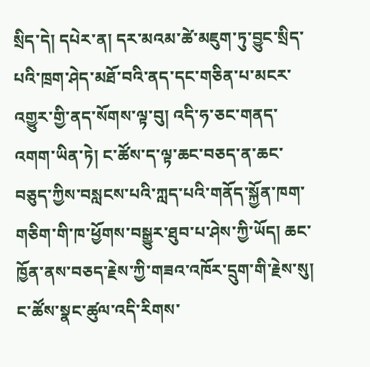སྲིད་དེ། དཔེར་ན། དར་མའམ་ཚེ་མཇུག་ཏུ་བྱུང་སྲིད་པའི་ཁྲག་ཤེད་མཐོ་བའི་ནད་དང་གཅིན་པ་མངར་འགྱུར་གྱི་ནད་སོགས་ལྟ་བུ། འདི་ཧ་ཅང་གནད་འགག་ཡིན་ཏེ། ང་ཚོས་ད་ལྟ་ཆང་བཅད་ན་ཆང་བཅུད་ཀྱིས་བསླངས་པའི་ཀླད་པའི་གནོད་སྐྱོན་ཁག་གཅིག་གི་ཁ་ཕྱོགས་བསྒྱུར་ཐུབ་པ་ཤེས་ཀྱི་ཡོད། ཆང་ཁྱོན་ནས་བཅད་རྗེས་ཀྱི་གཟའ་འཁོར་དྲུག་གི་རྗེས་སུ། ང་ཚོས་སྣང་ཚུལ་འདི་རིགས་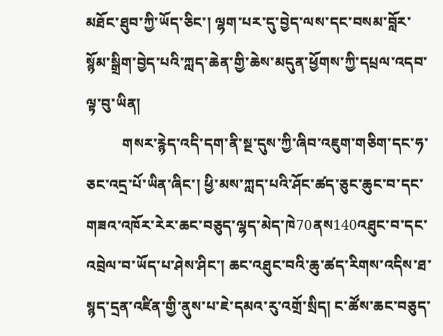མཐོང་ཐུབ་ཀྱི་ཡོད་ཅིང་། ལྷག་པར་དུ་བྱེད་ལས་དང་བསམ་བློར་སྙོམ་སྒྲིག་བྱེད་པའི་ཀླད་ཆེན་གྱི་ཆེས་མདུན་ཕྱོགས་ཀྱི་དཔྲལ་འདབ་ལྟ་བུ་ཡིན།
          གསར་རྙེད་འདི་དག་ནི་སྔ་དུས་ཀྱི་ཞིབ་འཇུག་གཅིག་དང་ཧ་ཅང་འདྲ་པོ་ཡིན་ཞིང་། ཕྱི་མས་ཀླད་པའི་ཤོང་ཚད་ཅུང་ཆུང་བ་དང་གཟའ་འཁོར་རེར་ཆང་བཅུད་ལྷད་མེད་ཁེ70ནས140འཐུང་བ་དང་འབྲེལ་བ་ཡོད་པ་ཤེས་ཤིང་། ཆང་འཐུང་བའི་ཆུ་ཚད་རིགས་འདིས་ཐ་སྙད་དྲན་འཛིན་གྱི་ནུས་པ་ཇེ་དམའ་རུ་འགྲོ་སྲིད། ང་ཚོས་ཆང་བཅུད་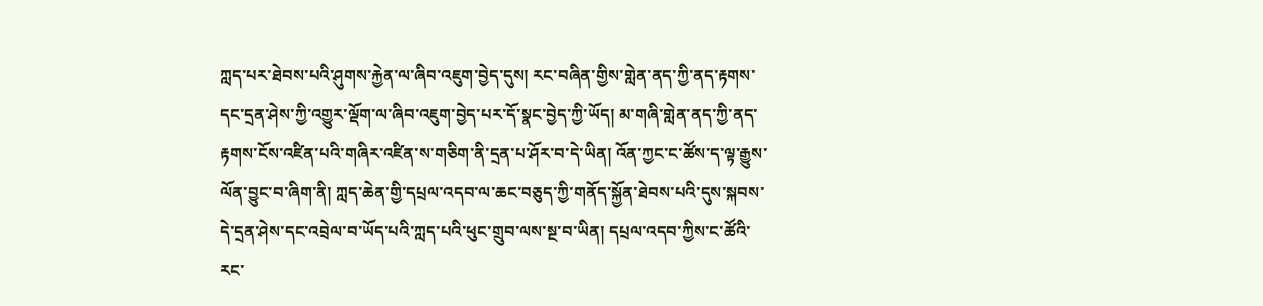ཀླད་པར་ཐེབས་པའི་ཤུགས་རྐྱེན་ལ་ཞིབ་འཇུག་བྱེད་དུས། རང་བཞིན་གྱིས་གླེན་ནད་ཀྱི་ནད་རྟགས་དང་དྲན་ཤེས་ཀྱི་འགྱུར་ལྡོག་ལ་ཞིབ་འཇུག་བྱེད་པར་དོ་སྣང་བྱེད་ཀྱི་ཡོད། མ་གཞི་གླེན་ནད་ཀྱི་ནད་རྟགས་ངོས་འཛིན་པའི་གཞིར་འཛིན་ས་གཅིག་ནི་དྲན་པ་ཤོར་བ་དེ་ཡིན། འོན་ཀྱང་ང་ཚོས་ད་ལྟ་རྒྱུས་ལོན་བྱུང་བ་ཞིག་ནི། ཀླད་ཆེན་གྱི་དཔྲལ་འདབ་ལ་ཆང་བཅུད་ཀྱི་གནོད་སྐྱོན་ཐེབས་པའི་དུས་སྐབས་དེ་དྲན་ཤེས་དང་འབྲེལ་བ་ཡོད་པའི་ཀླད་པའི་ཕུང་གྲུབ་ལས་སྔ་བ་ཡིན། དཔྲལ་འདབ་ཀྱིས་ང་ཚོའི་རང་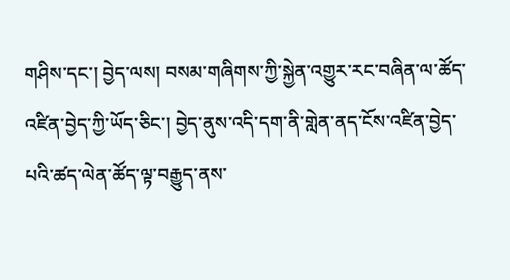གཤིས་དང་། བྱེད་ལས། བསམ་གཞིགས་ཀྱི་སྐྱེན་འགྱུར་རང་བཞིན་ལ་ཚོད་འཛིན་བྱེད་ཀྱི་ཡོད་ཅིང་། བྱེད་ནུས་འདི་དག་ནི་གླེན་ནད་ངོས་འཛིན་བྱེད་པའི་ཚད་ལེན་ཚོད་ལྟ་བརྒྱུད་ནས་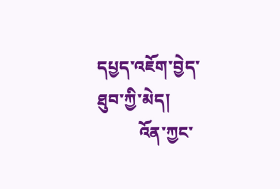དཔྱད་འཇོག་བྱེད་ཐུབ་ཀྱི་མེད།
          འོན་ཀྱང་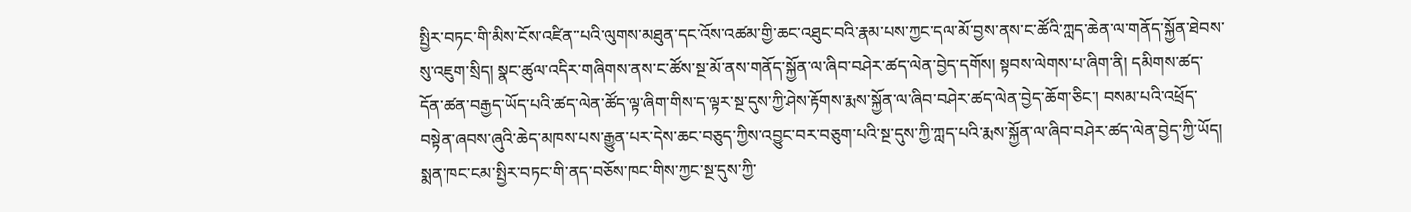སྤྱིར་བཏང་གི་མིས་ངོས་འཛིན་་པའི་ལུགས་མཐུན་དང་འོས་འཚམ་གྱི་ཆང་འཐུང་བའི་རྣམ་པས་ཀྱང་དལ་མོ་བྱས་ནས་ང་ཚོའི་ཀླད་ཆེན་ལ་གནོད་སྐྱོན་ཐེབས་སུ་འཇུག་སྲིད། སྣང་ཚུལ་འདིར་གཞིགས་ནས་ང་ཚོས་སྔ་མོ་ནས་གནོད་སྐྱོན་ལ་ཞིབ་བཤེར་ཚད་ལེན་བྱེད་དགོས། སྟབས་ལེགས་པ་ཞིག་ནི། དམིགས་ཚད་དོན་ཚན་བརྒྱད་ཡོད་པའི་ཚད་ལེན་ཚོད་ལྟ་ཞིག་གིས་ད་ལྟར་སྔ་དུས་ཀྱི་ཤེས་རྟོགས་རྨས་སྐྱོན་ལ་ཞིབ་བཤེར་ཚད་ལེན་བྱེད་ཆོག་ཅིང་། བསམ་པའི་འཕྲོད་བསྟེན་ཞབས་ཞུའི་ཆེད་མཁས་པས་རྒྱུན་པར་དེས་ཆང་བཅུད་ཀྱིས་འབྱུང་བར་བཅུག་པའི་སྔ་དུས་ཀྱི་ཀླད་པའི་རྨས་སྐྱོན་ལ་ཞིབ་བཤེར་ཚད་ལེན་བྱེད་ཀྱི་ཡོད། སྨན་ཁང་ངམ་སྤྱིར་བཏང་གི་ནད་བཅོས་ཁང་གིས་ཀྱང་སྔ་དུས་ཀྱི་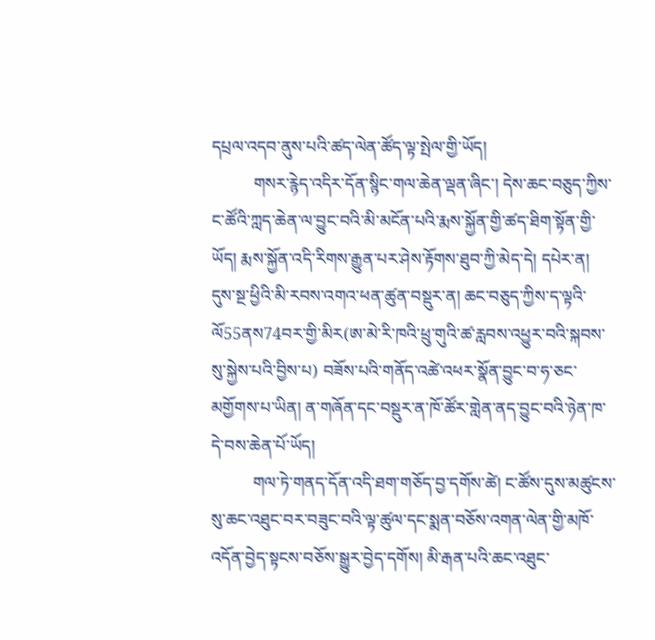དཔྲལ་འདབ་ནུས་པའི་ཚད་ལེན་ཚོད་ལྟ་སྤེལ་གྱི་ཡོད།
          གསར་རྙེད་འདིར་དོན་སྙིང་གལ་ཆེན་ལྡན་ཞིང་། དེས་ཆང་བཅུད་ཀྱིས་ང་ཚོའི་ཀླད་ཆེན་ལ་བྱུང་བའི་མི་མངོན་པའི་རྨས་སྐྱོན་གྱི་ཚད་ཐིག་སྟོན་གྱི་ཡོད། རྨས་སྐྱོན་འདི་རིགས་རྒྱུན་པར་ཤེས་རྟོགས་ཐུབ་ཀྱི་མེད་དེ། དཔེར་ན། དུས་སྔ་ཕྱིའི་མི་རབས་འགའ་ཕན་ཚུན་བསྡུར་ན། ཆང་བཅུད་ཀྱིས་ད་ལྟའི་ལོ55ནས74བར་གྱི་མིར(ཨ་མེ་རི་ཁའི་ཕྲུ་གུའི་ཚ་རླབས་འཕྱུར་བའི་སྐབས་སུ་སྐྱེས་པའི་བྱིས་པ) བཟོས་པའི་གནོད་འཚེ་འཕར་སྣོན་བྱུང་བ་ཧ་ཅང་མགྱོགས་པ་ཡིན། ན་གཞོན་དང་བསྡུར་ན་ཁོ་ཚོར་གླེན་ནད་བྱུང་བའི་ཉེན་ཁ་དེ་བས་ཆེན་པོ་ཡོད།
          གལ་ཏེ་གནད་དོན་འདི་ཐག་གཅོད་བྱ་དགོས་ཚེ། ང་ཚོས་དུས་མཚུངས་སུ་ཆང་འཐུང་བར་བཟུང་བའི་ལྟ་ཚུལ་དང་སྨན་བཅོས་འགན་ལེན་གྱི་མཁོ་འདོན་བྱེད་སྟངས་བཅོས་སྒྱུར་བྱེད་དགོས། མི་རྒན་པའི་ཆང་འཐུང་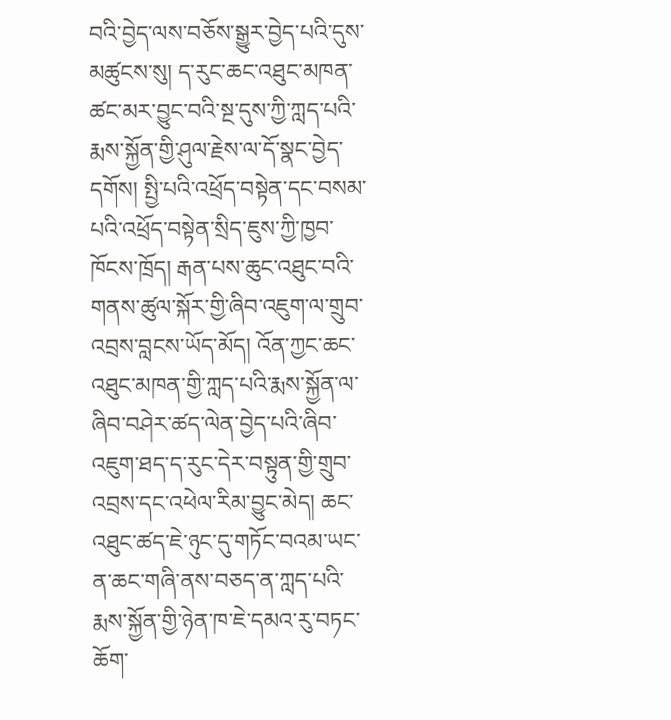བའི་བྱེད་ལས་བཅོས་སྒྱུར་བྱེད་པའི་དུས་མཚུངས་སུ། ད་རུང་ཆང་འཐུང་མཁན་ཚང་མར་བྱུང་བའི་སྔ་དུས་ཀྱི་ཀླད་པའི་རྨས་སྐྱོན་གྱི་ཤུལ་རྗེས་ལ་དོ་སྣང་བྱེད་དགོས། སྤྱི་པའི་འཕྲོད་བསྟེན་དང་བསམ་པའི་འཕྲོད་བསྟེན་སྲིད་ཇུས་ཀྱི་ཁྱབ་ཁོངས་ཁྲོད། རྒན་པས་ཆུང་འཐུང་བའི་གནས་ཚུལ་སྐོར་གྱི་ཞིབ་འཇུག་ལ་གྲུབ་འབྲས་བླངས་ཡོད་མོད། འོན་ཀྱང་ཆང་འཐུང་མཁན་གྱི་ཀླད་པའི་རྨས་སྐྱོན་ལ་ཞིབ་བཤེར་ཚད་ལེན་བྱེད་པའི་ཞིབ་འཇུག་ཐད་ད་རུང་དེར་བསྟུན་གྱི་གྲུབ་འབྲས་དང་འཕེལ་རིམ་བྱུང་མེད། ཆང་འཐུང་ཚད་ཇེ་ཉུང་དུ་གཏོང་བའམ་ཡང་ན་ཆང་གཞི་ནས་བཅད་ན་ཀླད་པའི་རྨས་སྐྱོན་གྱི་ཉེན་ཁ་ཇེ་དམའ་རུ་བཏང་ཆོག་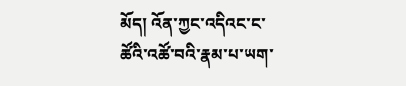མོད། འོན་ཀྱང་འདིའང་ང་ཚོའི་འཚོ་བའི་རྣམ་པ་ཡག་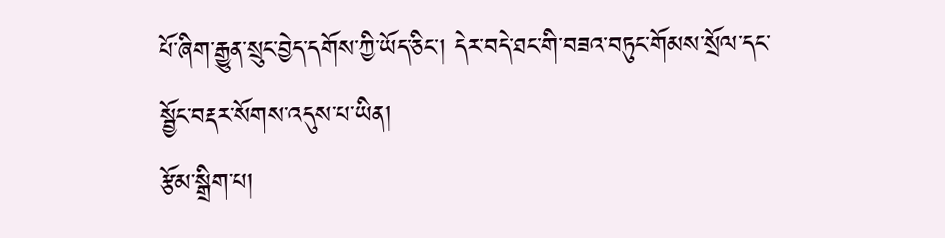པོ་ཞིག་རྒྱུན་སྲུང་བྱེད་དགོས་ཀྱི་ཡོད་ཅིང་། དེར་བདེ་ཐང་གི་བཟའ་བཏུང་གོམས་སྲོལ་དང་སྦྱོང་བརྡར་སོགས་འདུས་པ་ཡིན།
རྩོམ་སྒྲིག་པ།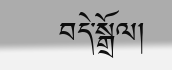བདེ་སྒྲོལ།